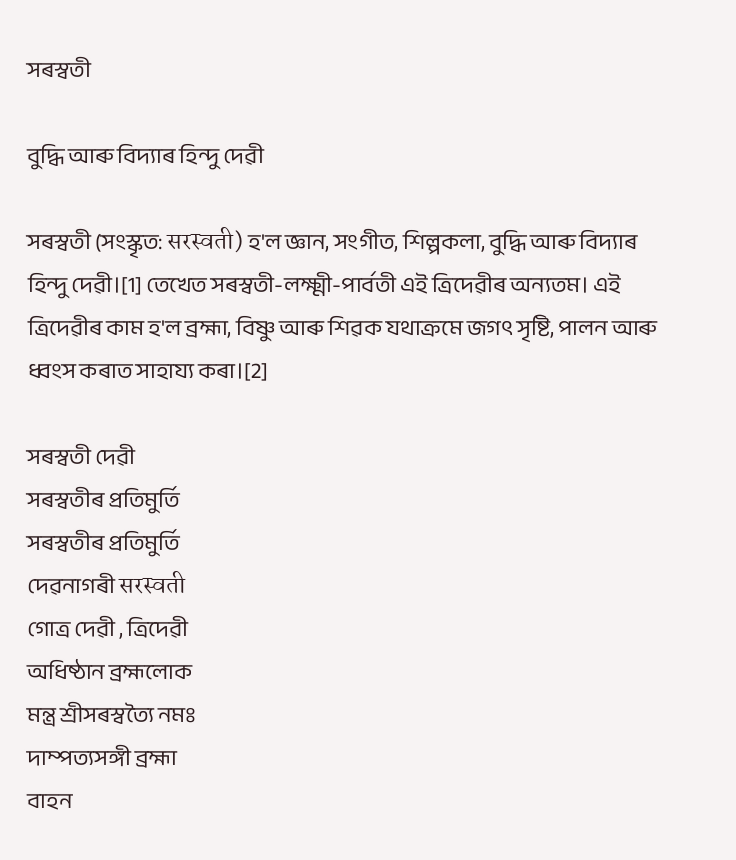সৰস্বতী

বুদ্ধি আৰু বিদ্যাৰ হিন্দু দেৱী

সৰস্বতী (সংস্কৃত: सरस्वती) হ'ল জ্ঞান, সংগীত, শিল্পকলা, বুদ্ধি আৰু বিদ্যাৰ হিন্দু দেৱী।[1] তেখেত সৰস্বতী-লক্ষ্মী-পাৰ্বতী এই ত্ৰিদেৱীৰ অন্যতম। এই ত্ৰিদেৱীৰ কাম হ'ল ব্ৰহ্মা, বিষ্ণু আৰু শিৱক যথাক্ৰমে জগৎ সৃষ্টি, পালন আৰু ধ্বংস কৰাত সাহায্য কৰা।[2]

সৰস্বতী দেৱী
সৰস্বতীৰ প্ৰতিমুৰ্তি
সৰস্বতীৰ প্ৰতিমুৰ্তি
দেৱনাগৰী सरस्वती
গোত্ৰ দেৱী , ত্ৰিদেৱী
অধিষ্ঠান ব্ৰহ্মলোক
মন্ত্ৰ শ্ৰীসৰস্বত্যৈ নমঃ
দাম্পত্যসঙ্গী ব্ৰহ্মা
বাহন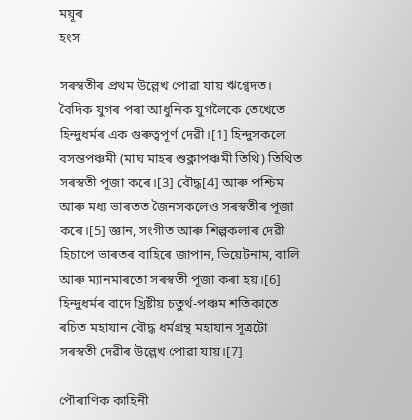ময়ূৰ
হংস

সৰস্বতীৰ প্ৰথম উল্লেখ পোৱা যায় ঋগ্বেদত। বৈদিক যুগৰ পৰা আধুনিক যুগলৈকে তেখেতে হিন্দুধৰ্মৰ এক গুৰুত্বপূৰ্ণ দেৱী।[1] হিন্দুসকলে বসন্তপঞ্চমী (মাঘ মাহৰ শুক্লাপঞ্চমী তিথি) তিথিত সৰস্বতী পূজা কৰে।[3] বৌদ্ধ[4] আৰু পশ্চিম আৰু মধ্য ভাৰতত জৈনসকলেও সৰস্বতীৰ পূজা কৰে।[5] জ্ঞান, সংগীত আৰু শিল্পকলাৰ দেৱী হিচাপে ভাৰতৰ বাহিৰে জাপান, ভিয়েটনাম, বালি আৰু ম্যানমাৰতো সৰস্বতী পূজা কৰা হয়।[6] হিন্দুধৰ্মৰ বাদে খ্ৰিষ্টীয় চতুৰ্থ-পঞ্চম শতিকাতে ৰচিত মহাযান বৌদ্ধ ধৰ্মগ্ৰন্থ মহাযান সূত্ৰটো সৰস্বতী দেৱীৰ উল্লেখ পোৱা যায়।[7]

পৌৰাণিক কাহিনী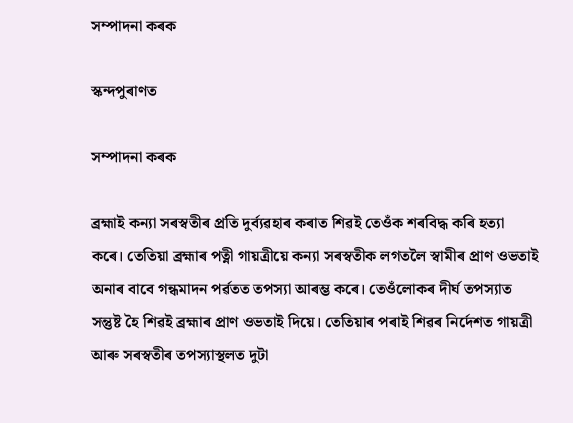সম্পাদনা কৰক

স্কন্দপুৰাণত

সম্পাদনা কৰক

ব্ৰহ্মাই কন্যা সৰস্বতীৰ প্ৰতি দুৰ্ব্যৱহাৰ কৰাত শিৱই তেওঁক শৰবিদ্ধ কৰি হত্যা কৰে। তেতিয়া ব্ৰহ্মাৰ পত্নী গায়ত্ৰীয়ে কন্যা সৰস্বতীক লগতলৈ স্বামীৰ প্ৰাণ ওভতাই অনাৰ বাবে গন্ধমাদন পৰ্ৱতত তপস্যা আৰম্ভ কৰে। তেওঁলোকৰ দীৰ্ঘ তপস্যাত সন্তুষ্ট হৈ শিৱই ব্ৰহ্মাৰ প্ৰাণ ওভতাই দিয়ে। তেতিয়াৰ পৰাই শিৱৰ নিৰ্দেশত গায়ত্ৰী আৰু সৰস্বতীৰ তপস্যাস্থলত দুটা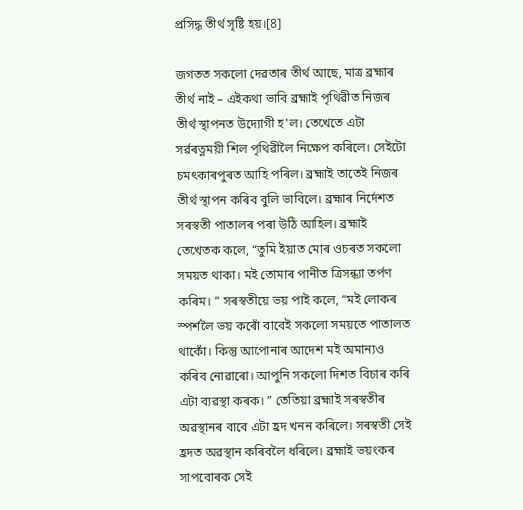প্ৰসিদ্ধ তীৰ্থ সৃষ্টি হয়।[8]

জগতত সকলো দেৱতাৰ তীৰ্থ আছে, মাত্ৰ ব্ৰহ্মাৰ তীৰ্থ নাই – এইকথা ভাবি ব্ৰহ্মাই পৃথিৱীত নিজৰ তীৰ্থ স্থাপনত উদ্যোগী হ'ল। তেখেতে এটা সৰ্ৱৰত্নময়ী শিল পৃথিৱীলৈ নিক্ষেপ কৰিলে। সেইটো চমৎকাৰপুৰত আহি পৰিল। ব্ৰহ্মাই তাতেই নিজৰ তীৰ্থ স্থাপন কৰিব বুলি ভাবিলে। ব্ৰহ্মাৰ নিৰ্দেশত সৰস্বতী পাতালৰ পৰা উঠি আহিল। ব্ৰহ্মাই তেখেতক কলে, “তুমি ইয়াত মোৰ ওচৰত সকলো সময়ত থাকা। মই তোমাৰ পানীত ত্ৰিসন্ধ্যা তৰ্পণ কৰিম। ” সৰস্বতীয়ে ভয় পাই কলে, “মই লোকৰ স্পৰ্শলৈ ভয় কৰোঁ বাবেই সকলো সময়তে পাতালত থাকোঁ। কিন্তু আপোনাৰ আদেশ মই অমান্যও কৰিব নোৱাৰো। আপুনি সকলো দিশত বিচাৰ কৰি এটা ব্যৱস্থা কৰক। ” তেতিয়া ব্ৰহ্মাই সৰস্বতীৰ অৱস্থানৰ বাবে এটা হ্ৰদ খনন কৰিলে। সৰস্বতী সেই হ্ৰদত অৱস্থান কৰিবলৈ ধৰিলে। ব্ৰহ্মাই ভয়ংকৰ সাপবোৰক সেই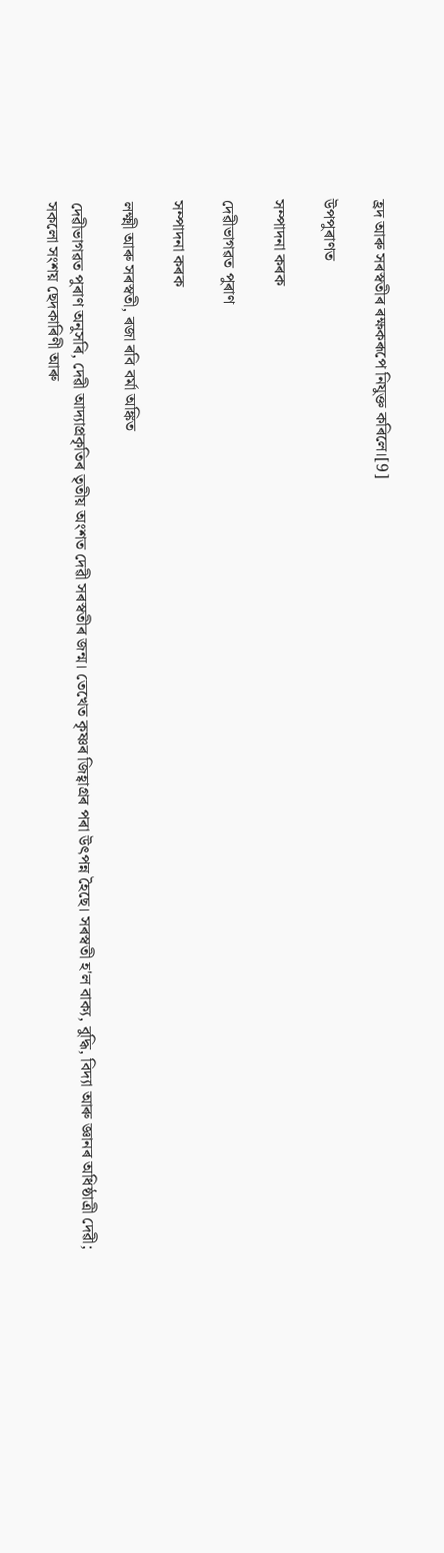হ্ৰদ আৰু সৰস্বতীৰ ৰক্ষকৰূপে নিযুক্ত কৰিলে।[9]

উপপুৰাণত

সম্পাদনা কৰক

দেৱীভাগৱত পুৰাণ

সম্পাদনা কৰক

লক্ষ্মী আৰু সৰস্বতী, ৰজা ৰবি বৰ্মা অঙ্কিত

দেৱীভাগৱত পুৰাণ অনুসৰি, দেৱী আদ্যাপ্ৰকৃতিৰ তৃতীয় অংশত দেৱী সৰস্বতীৰ জন্ম। তেখেত কৃষ্ণৰ জিহ্বাগ্ৰৰ পৰা উৎপন্ন হৈছে। সৰস্বতী হ'ল বাক্য, বুদ্ধি, বিদ্যা আৰু জ্ঞানৰ অধিষ্ঠাত্ৰী দেৱী; সকলো সংশয় ছেদকাৰিণী আৰু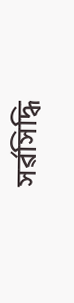সৰ্ৱসিদ্ধি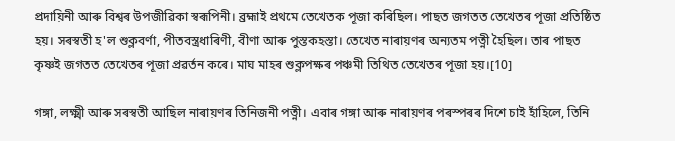প্ৰদায়িনী আৰু বিশ্বৰ উপজীৱিকা স্বৰূপিনী। ব্ৰহ্মাই প্ৰথমে তেখেতক পূজা কৰিছিল। পাছত জগতত তেখেতৰ পূজা প্ৰতিষ্ঠিত হয়। সৰস্বতী হ'ল শুক্লবৰ্ণা, পীতবস্ত্ৰধাৰিণী, বীণা আৰু পুস্তকহস্তা। তেখেত নাৰায়ণৰ অন্যতম পত্নী হৈছিল। তাৰ পাছত কৃষ্ণই জগতত তেখেতৰ পূজা প্ৰৱৰ্তন কৰে। মাঘ মাহৰ শুক্লপক্ষৰ পঞ্চমী তিথিত তেখেতৰ পূজা হয়।[10]

গঙ্গা, লক্ষ্মী আৰু সৰস্বতী আছিল নাৰায়ণৰ তিনিজনী পত্নী। এবাৰ গঙ্গা আৰু নাৰায়ণৰ পৰস্পৰৰ দিশে চাই হাঁহিলে, তিনি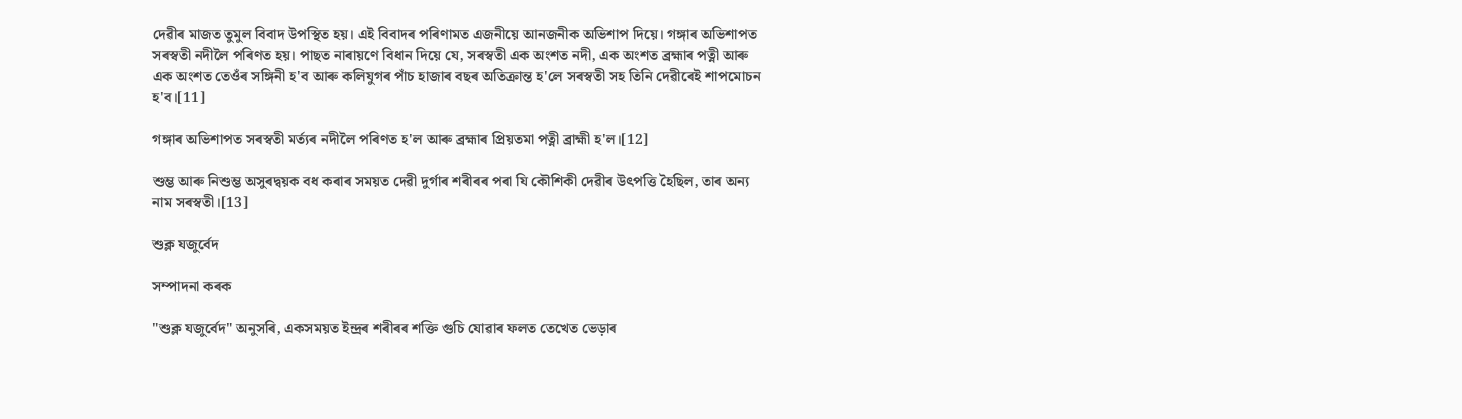দেৱীৰ মাজত তুমুল বিবাদ উপস্থিত হয়। এই বিবাদৰ পৰিণামত এজনীয়ে আনজনীক অভিশাপ দিয়ে। গঙ্গাৰ অভিশাপত সৰস্বতী নদীলৈ পৰিণত হয়। পাছত নাৰায়ণে বিধান দিয়ে যে, সৰস্বতী এক অংশত নদী, এক অংশত ব্ৰহ্মাৰ পত্নী আৰু এক অংশত তেওঁৰ সঙ্গিনী হ'ব আৰু কলিযুগৰ পাঁচ হাজাৰ বছৰ অতিক্ৰান্ত হ'লে সৰস্বতী সহ তিনি দেৱীৰেই শাপমোচন হ'ব।[11]

গঙ্গাৰ অভিশাপত সৰস্বতী মৰ্ত্যৰ নদীলৈ পৰিণত হ'ল আৰু ব্ৰহ্মাৰ প্ৰিয়তমা পত্নী ব্ৰাহ্মী হ'ল।[12]

শুম্ভ আৰু নিশুম্ভ অসুৰদ্বয়ক বধ কৰাৰ সময়ত দেৱী দুৰ্গাৰ শৰীৰৰ পৰা যি কৌশিকী দেৱীৰ উৎপত্তি হৈছিল, তাৰ অন্য নাম সৰস্বতী।[13]

শুক্ল যজুৰ্বেদ

সম্পাদনা কৰক

"শুক্ল যজুৰ্বেদ" অনুসৰি, একসময়ত ইন্দ্ৰৰ শৰীৰৰ শক্তি গুচি যোৱাৰ ফলত তেখেত ভেড়াৰ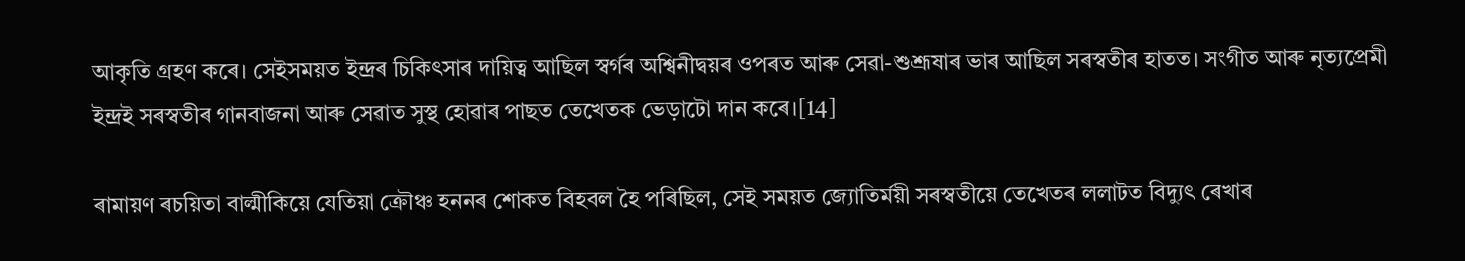আকৃতি গ্ৰহণ কৰে। সেইসময়ত ইন্দ্ৰৰ চিকিৎসাৰ দায়িত্ব আছিল স্বৰ্গৰ অশ্বিনীদ্বয়ৰ ওপৰত আৰু সেৱা-শুশ্ৰূষাৰ ভাৰ আছিল সৰস্বতীৰ হাতত। সংগীত আৰু নৃত্যপ্ৰেমী ইন্দ্ৰই সৰস্বতীৰ গানবাজনা আৰু সেৱাত সুস্থ হোৱাৰ পাছত তেখেতক ভেড়াটো দান কৰে।[14]

ৰামায়ণ ৰচয়িতা বাল্মীকিয়ে যেতিয়া ক্ৰৌঞ্চ হননৰ শোকত বিহবল হৈ পৰিছিল, সেই সময়ত জ্যোতিৰ্ময়ী সৰস্বতীয়ে তেখেতৰ ললাটত বিদ্যুৎ ৰেখাৰ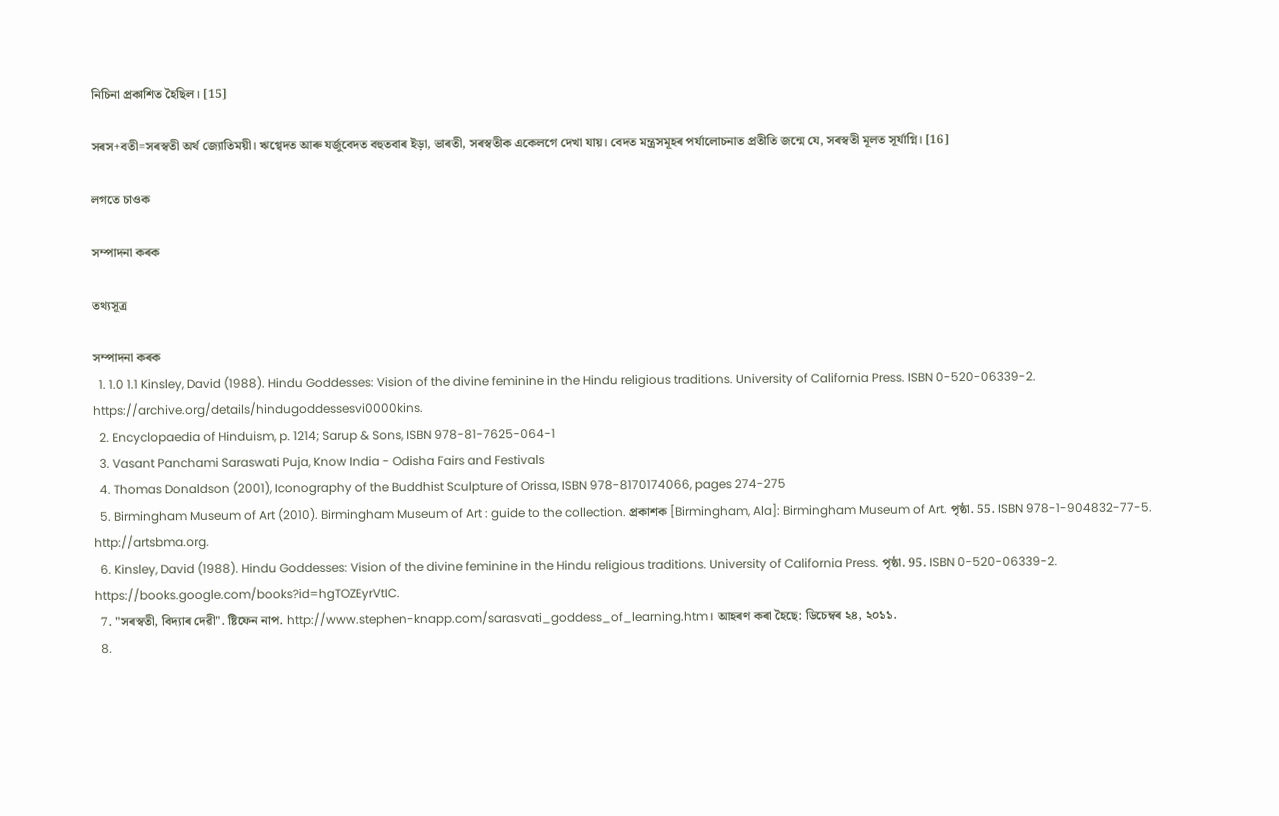নিচিনা প্ৰকাশিত হৈছিল। [15]

সৰস+বতী=সৰস্বতী অৰ্থ জ্যোতিময়ী। ঋগ্বেদত আৰু যৰ্জুবেদত বহুতবাৰ ইড়া, ভাৰতী, সৰস্বতীক একেলগে দেখা যায়। বেদত মন্ত্ৰসমূহৰ পৰ্যালোচনাত প্ৰতীতি জন্মে যে, সৰস্বতী মূলত সূৰ্যাগ্নি। [16]

লগতে চাওক

সম্পাদনা কৰক

তথ্যসূত্ৰ

সম্পাদনা কৰক
  1. 1.0 1.1 Kinsley, David (1988). Hindu Goddesses: Vision of the divine feminine in the Hindu religious traditions. University of California Press. ISBN 0-520-06339-2. https://archive.org/details/hindugoddessesvi0000kins.
  2. Encyclopaedia of Hinduism, p. 1214; Sarup & Sons, ISBN 978-81-7625-064-1
  3. Vasant Panchami Saraswati Puja, Know India - Odisha Fairs and Festivals
  4. Thomas Donaldson (2001), Iconography of the Buddhist Sculpture of Orissa, ISBN 978-8170174066, pages 274-275
  5. Birmingham Museum of Art (2010). Birmingham Museum of Art : guide to the collection. প্ৰকাশক [Birmingham, Ala]: Birmingham Museum of Art. পৃষ্ঠা. 55. ISBN 978-1-904832-77-5. http://artsbma.org.
  6. Kinsley, David (1988). Hindu Goddesses: Vision of the divine feminine in the Hindu religious traditions. University of California Press. পৃষ্ঠা. 95. ISBN 0-520-06339-2. https://books.google.com/books?id=hgTOZEyrVtIC.
  7. "সৰস্বতী, বিদ্যাৰ দেৱী". ষ্টিফেন নাপ. http://www.stephen-knapp.com/sarasvati_goddess_of_learning.htm। আহৰণ কৰা হৈছে: ডিচেম্বৰ ২৪, ২০১১.
  8.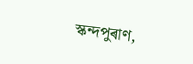স্কন্দপুৰাণ,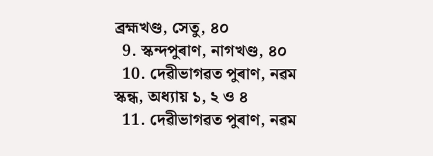ব্ৰহ্মখণ্ড, সেতু, ৪০
  9. স্কন্দপুৰাণ, নাগখণ্ড, ৪০
  10. দেৱীভাগৱত পুৰাণ, নৱম স্কন্ধ, অধ্যায় ১, ২ ও ৪
  11. দেৱীভাগৱত পুৰাণ, নৱম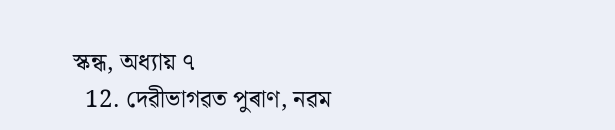স্কন্ধ, অধ্যায় ৭
  12. দেৱীভাগৱত পুৰাণ, নৱম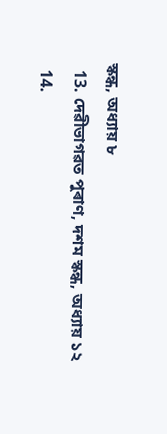স্কন্ধ, অধ্যায় ৮
  13. দেৱীভাগৱত পুৰাণ, দশম স্কন্ধ, অধ্যায় ১২
  14.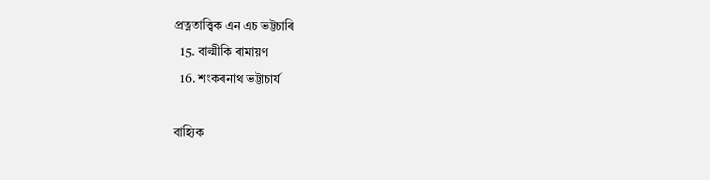প্ৰত্নতাত্ত্বিক এন এচ ভট্টচাৰি
  15. বাল্মীকি ৰামায়ণ
  16. শংকৰনাথ ভট্টাচাৰ্য

বাহ্যিক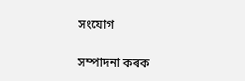সংযোগ

সম্পাদনা কৰক